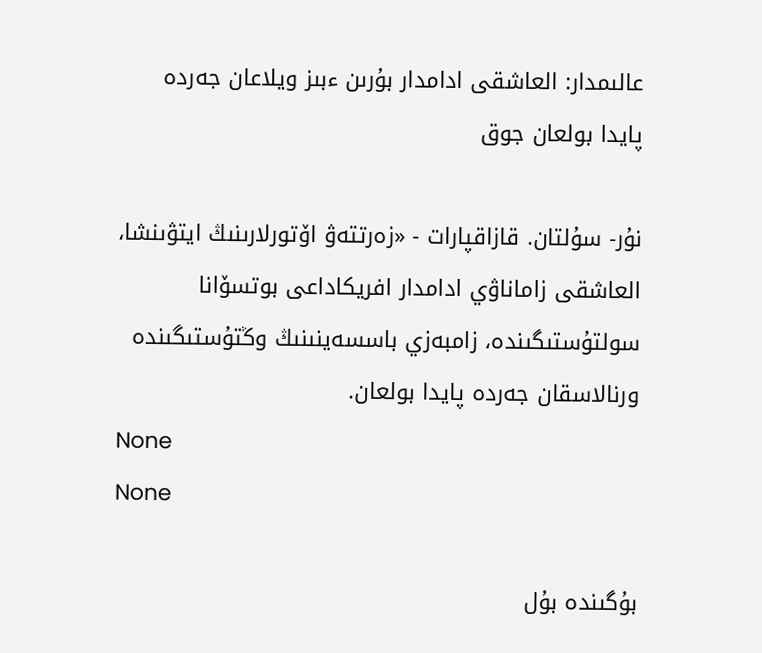عالىمدار: العاشقى ادامدار بۇرىن ءبىز ويلاعان جەردە پايدا بولعان جوق

نۇر- سۇلتان. قازاقپارات - «زەرتتەۋ اۆتورلارىنىڭ ايتۋىنشا، العاشقى زاماناۋي ادامدار افريكاداعى بوتسۆانا سولتۇستىگىندە، زامبەزي باسسەينىنىڭ وڭتۇستىگىندە ورنالاسقان جەردە پايدا بولعان.
None
None

بۇگىندە بۇل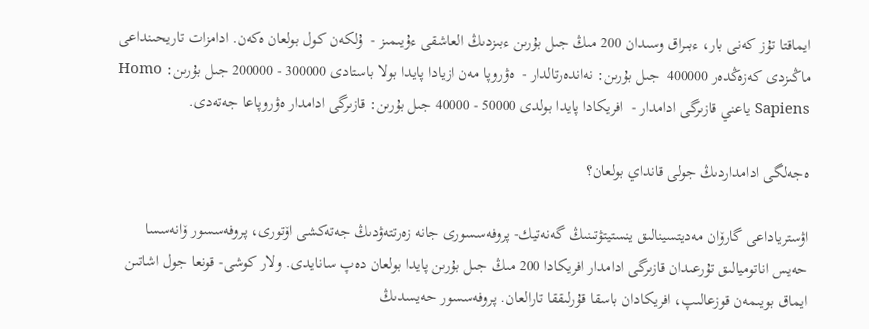ايماقتا تۇز كەنى بار، ءبىراق وسىدان 200 مىڭ جىل بۇرىن ءبىزدىڭ العاشقى ءۇيىمىز -  ۇلكەن كول بولعان ەكەن. ادامزات تاريحىنداعى ماڭىزدى كەزەڭدەر 400000  جىل بۇرىن: نەاندەرتالدار -  ەۋروپا مەن ازيادا پايدا بولا باستادى 300000 - 200000 جىل بۇرىن: Homo Sapiens ياعني قازىرگى ادامدار -  افريكادا پايدا بولدى 50000 - 40000 جىل بۇرىن: قازىرگى ادامدار ەۋروپاعا جەتەدى.

ەجەلگى ادامداردىڭ جولى قانداي بولعان؟

اۋسترياداعى گارۆان مەديتسينالىق ينستيتۋتىنىڭ گەنەتيك- پروفەسسورى جانە زەرتتەۋدىڭ جەتەكشى اۆتورى، پروفەسسور ۆانەسسا حەيس اناتوميالىق تۇرعىدان قازىرگى ادامدار افريكادا 200 مىڭ جىل بۇرىن پايدا بولعان دەپ سانايدى. ولار كوشى- قونعا جول اشاتىن ايماق بويىمەن قوزعالىپ، افريكادان باسقا قۇرلىققا تارالعان. پروفەسسور حەيسدىڭ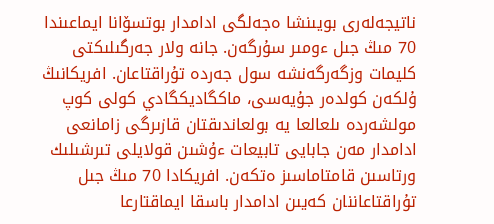ناتيجەلەرى بويىنشا ەجەلگى ادامدار بوتسۆانا ايماعىندا 70 مىڭ جىل ءومىر سۇرگەن. جانە ولار جەرگىلىكتى كليمات وزگەرگەنشە سول جەردە تۇراقتاعان. افريكانىڭ ۇلكەن كولدەر جۇيەسى، ماكگاديكگادي كولى كوپ مولشەردە ىلعالعا يە بولعاندىقتان قازىرگى زامانعى ادامدار مەن جابايى تابيعات ءۇشىن قولايلى تىرشىلىك ورتاسىن قامتاماسىز ەتكەن. افريكادا 70 مىڭ جىل تۇراقتاعاننان كەيىن ادامدار باسقا ايماقتارعا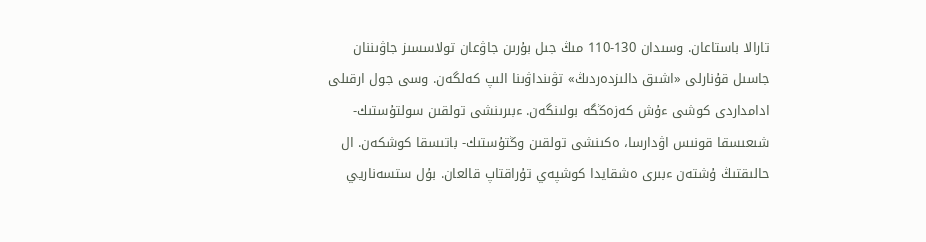تارالا باستاعان. وسىدان 130-110 مىڭ جىل بۇرىن جاۋعان تولاسسىز جاۋىننان جاسىل قۇنارلى «اشىق دالىزدەردىڭ» تۋىنداۋىنا الىپ كەلگەن. وسى جول ارقىلى ادامداردى كوشى ءۇش كەزەڭگە بولىنگەن. ءبىرىنشى تولقىن سولتۇستىك- شىعىسقا قونىس اۋدارسا، ەكىنشى تولقىن وڭتۇستىك- باتىسقا كوشكەن. ال حالىقتىڭ ۇشتەن ءبىرى ەشقايدا كوشپەي تۇراقتاپ قالعان. بۇل ستسەناريي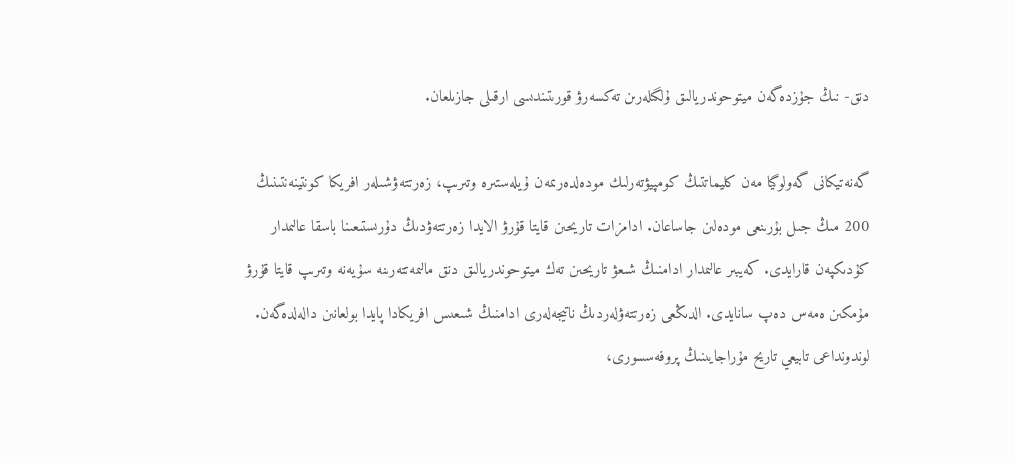دنق- نىڭ جۇزدەگەن ميتوحوندريالىق ۇلگىلەرىن تەكسەرۋ قورىتىندىسى ارقىلى جازىلعان.

گەنەتيكانى گەولوگيا مەن كليماتتىڭ كومپيۋتەرلىك مودەلدەرىمەن ۇيلەستىرە وتىرىپ، زەرتتەۋشىلەر افريكا كونتينەنتىنىڭ 200 مىڭ جىل بۇرىنعى مودەلىن جاساعان. ادامزات تاريحىن قايتا قۇرۋ الايدا زەرتتەۋدىڭ دۇرىستىعىنا باسقا عالىمدار كۇدىكپەن قارايدى. كەيبىر عالىمدار ادامنىڭ شىعۋ تاريحىن تەك ميتوحوندريالىق دنق مالىمەتتەرىنە سۇيەنە وتىرىپ قايتا قۇرۋ مۇمكىن ەمەس دەپ سانايدى. الدىڭعى زەرتتەۋلەردىڭ ناتيجەلەرى ادامنىڭ شىعىس افريكادا پايدا بولعانىن دالەلدەگەن. لوندونداعى تابيعي تاريح مۇراجايىنىڭ پروفەسسورى،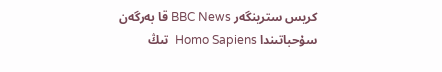كريس سترينگەر BBC News قا بەرگەن سۇحباتىندا Homo Sapiens  تىڭ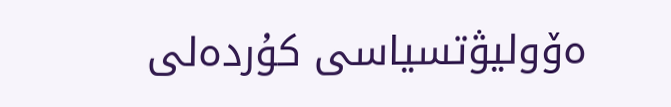ەۆوليۋتسياسى كۇردەلى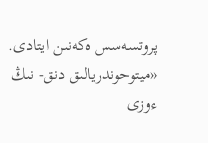پروتسەسس ەكەنىن ايتادى. «ميتوحوندريالىق دنق- نىڭ ءوزى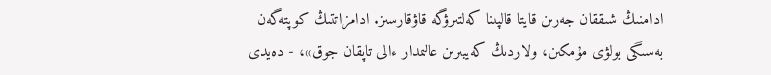ادامنىڭ شىققان جەرىن قايتا قالپىنا كەلتىرۋگە قاۋقارسىز. ادامزاتتىڭ كوپتەگەن بەسىگى بولۋى مۇمكىن، ولاردىڭ كەيبىرىن عالىمدار ءالى تاپقان جوق»، - دەيدى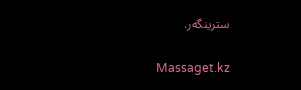سترينگەر.

Massaget.kz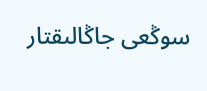سوڭعى جاڭالىقتار